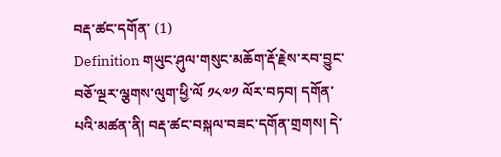བརྡ་ཚང་དགོན་ (1)
Definition གཡུང་ཤུལ་གསུང་མཆོག་རྡོ་རྗེས་རབ་བྱུང་བཅོ་ལྔར་ལྕགས་ལུག་ཕྱི་ལོ ༡༨༧༡ ལོར་བཏབ། དགོན་པའི་མཚན་ནི། བརྡ་ཚང་བསྐལ་བཟང་དགོན་གྲགས། དེ་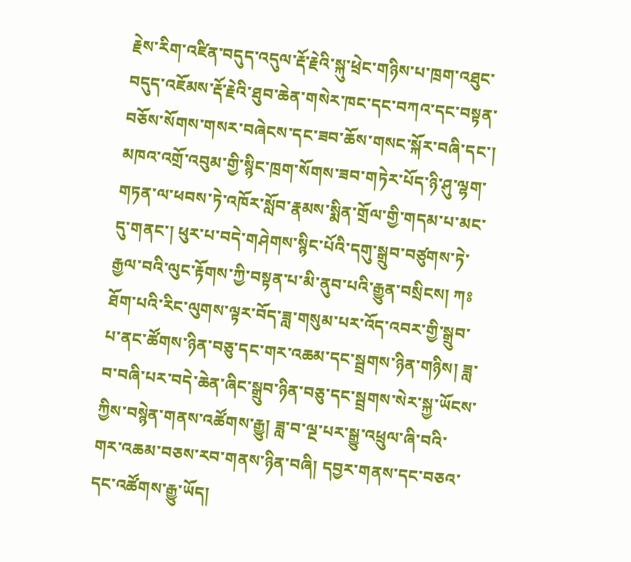རྗེས་རིག་འཛིན་བདུད་འདུལ་རྡོ་རྗེའི་སྐུ་ཕྲེང་གཉིས་པ་ཁྲག་འཐུང་བདུད་འཇོམས་རྡོ་རྗེའི་ཐུབ་ཆེན་གསེར་ཁང་དང་བཀའ་དང་བསྟན་བཅོས་སོགས་གསར་བཞེངས་དང་ཟབ་ཆོས་གསང་སྐོར་བཞི་དང་། མཁའ་འགྲོ་འབུམ་གྱི་སྙིང་ཁྲག་སོགས་ཟབ་གཏེར་པོད་ཉི་ཤུ་ལྷག་གཏན་ལ་ཕབས་ཏེ་འཁོར་སློབ་རྣམས་སྨིན་གྲོལ་གྱི་གདམ་པ་མང་དུ་གནང་། ཕུར་པ་བདེ་གཤེགས་སྙིང་པོའི་དགུ་སྒྲུབ་བཙུགས་ཏེ་རྒྱལ་བའི་ལུང་རྟོགས་ཀྱི་བསྟན་པ་མི་ནུབ་པའི་རྒྱུན་བསྲིངས། ཀཿཐོག་པའི་རིང་ལུགས་ལྟར་བོད་ཟླ་གསུམ་པར་འོད་འབར་གྱི་སྒྲུབ་པ་ནང་ཚོགས་ཉིན་བཅུ་དང་གར་འཆམ་དང་སྦྲགས་ཉིན་གཉིས། ཟླ་བ་བཞི་པར་བདེ་ཆེན་ཞིང་སྒྲུབ་ཉིན་བཅུ་དང་སྦྲགས་སེར་སྐྱ་ཡོངས་ཀྱིས་བསྙེན་གནས་འཚོགས་རྒྱུ། ཟླ་བ་ལྔ་པར་སྒྱུ་འཕྲུལ་ཞི་བའི་གར་འཆམ་བཅས་རབ་གནས་ཉིན་བཞི། དབྱར་གནས་དང་བཅའ་དང་འཚོགས་རྒྱུ་ཡོད།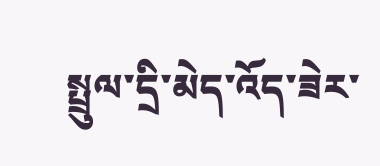སྤྲུལ་དྲི་མེད་འོད་ཟེར་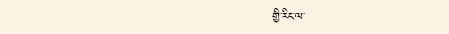གྱི་རིང་ལ་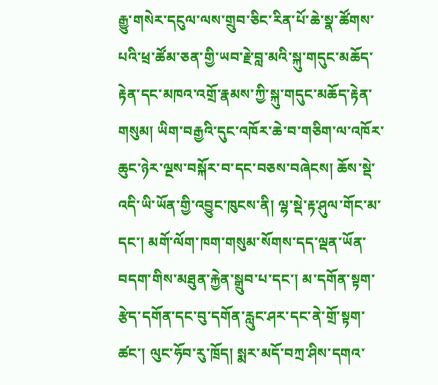རྒྱུ་གསེར་དངུལ་ལས་གྲུབ་ཅིང་རིན་པོ་ཆེ་སྣ་ཚོགས་པའི་ཕྲ་ཚོམ་ཅན་གྱི་ཡབ་རྗེ་བླ་མའི་སྐུ་གདུང་མཆོད་རྟེན་དང་མཁའ་འགྲོ་རྣམས་ཀྱི་སྐུ་གདུང་མཆོད་རྟེན་གསུམ། ཡིག་བརྒྱའི་དུང་འཁོར་ཆེ་བ་གཅིག་ལ་འཁོར་ཆུང་ཉེར་ལྔས་བསྐོར་བ་དང་བཅས་བཞེངས། ཆོས་སྡེ་འདི་ཡི་ཡོན་གྱི་འབྱུང་ཁུངས་ནི། ལྷ་སྡེ་རྟ་ཤུལ་གོང་མ་དང་། མགོ་ལོག་ཁག་གསུམ་སོགས་དད་ལྡན་ཡོན་བདག་གིས་མཐུན་རྐྱེན་སྒྲུབ་པ་དང་། མ་དགོན་སྟག་རྩེད་དགོན་དང་བུ་དགོན་རླུང་ཤར་དང་ནེ་གྲོ་སྟག་ཚང་། ལུང་ཧོབ་རུ་ཁྲོད། སྨར་མདོ་བཀྲ་ཤིས་དགའ་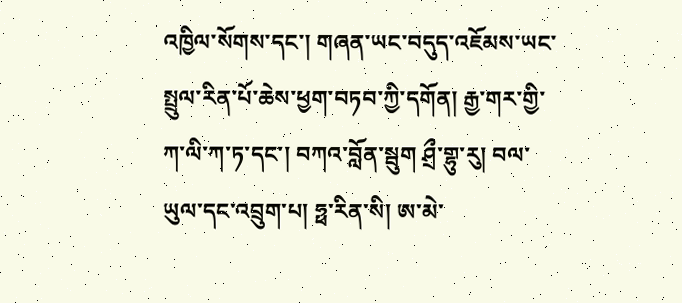འཁྱིལ་སོགས་དང་། གཞན་ཡང་བདུད་འཇོམས་ཡང་སྤྲུལ་རིན་པོ་ཆེས་ཕྱག་བཏབ་ཀྱི་དགོན། རྒྱ་གར་གྱི་ཀ་ལི་ཀ་ཏ་དང་། བཀའ་བློན་སྦུག ཤྲྀ་གྷུ་རུ། བལ་ཡུལ་དང་འབྲུག་པ། ཧྥ་རིན་སི། ཨ་མེ་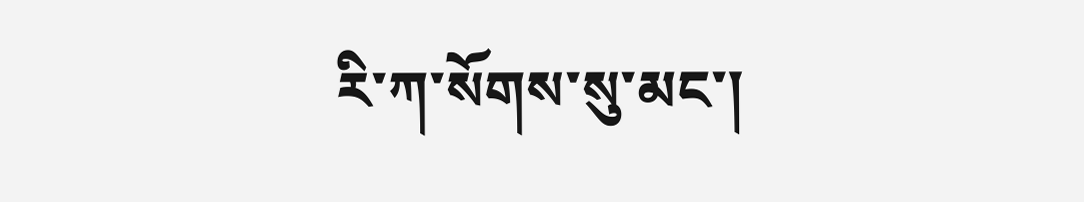རི་ཀ་སོགས་སུ་མང་།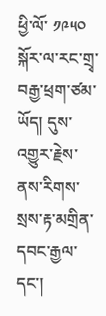ཕྱི་ལོ་ ༡༩༥༠ སྐོར་ལ་རང་གྲྭ་བརྒྱ་ཕྲག་ཙམ་ཡོད། དུས་འགྱུར་རྗེས་ནས་རིགས་སྲས་རྟ་མགྲིན་དབང་རྒྱལ་དང་།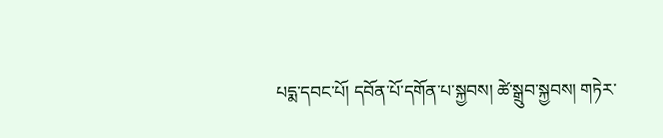པདྨ་དབང་པོ། དབོན་པོ་དགོན་པ་སྐྱབས། ཚེ་སྒྲུབ་སྐྱབས། གཏེར་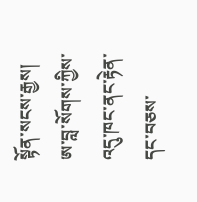སྟོན་སངས་རྒྱས། ཨ་བླ་སོགས་ཀྱིས་འདུ་ཁང་ནང་རྟེན་དང་བཅས་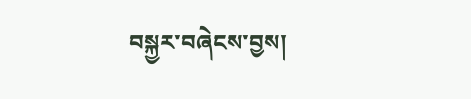བསྐྱར་བཞེངས་བྱས།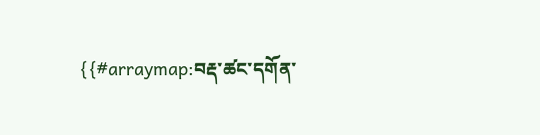{{#arraymap:བརྡ་ཚང་དགོན་